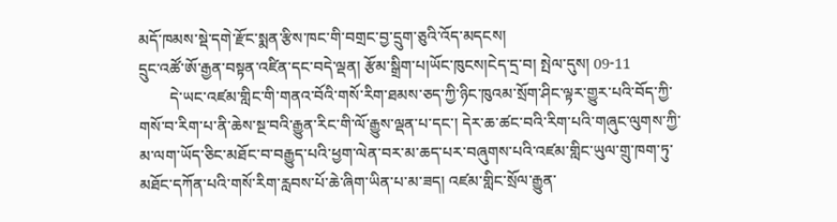མདོ་ཁམས་སྡེ་དགེ་རྫོང་སྨན་རྩིས་ཁང་གི་བགྲང་བྱ་དྲུག་ཅུའི་འོད་མདངས།
དྲུང་འཚོ་ཨོ་རྒྱན་བསྟན་འཛིན་དང་བདེ་ལྡན། རྩོམ་སྒྲིག་པ།ཡོང་ཁུངས།ངེད་དྲ་བ། སྤེལ་དུས། 09-11
        དེ་ཡང་འཛམ་གླིང་གི་གནའ་བོའི་གསོ་རིག་ཐམས་ཅད་ཀྱི་ཉིང་ཁུའམ་སྲོག་ཤིང་ལྟར་གྱུར་པའི་བོད་ཀྱི་གསོ་བ་རིག་པ་ནི་ཆེས་སྔ་བའི་རྒྱུན་རིང་གི་ལོ་རྒྱུས་ལྡན་པ་དང་། དེར་ཆ་ཚང་བའི་རིག་པའི་གཞུང་ལུགས་ཀྱི་མ་ལག་ཡོད་ཅིང་མཐོང་བ་བརྒྱུད་པའི་ཕྱག་ལེན་བར་མ་ཆད་པར་བཞུགས་པའི་འཛམ་གླིང་ཡུལ་གྲུ་ཁག་ཏུ་མཐོང་དཀོན་པའི་གསོ་རིག་རླབས་པོ་ཆེ་ཞིག་ཡིན་པ་མ་ཟད། འཛམ་གླིང་སྲོལ་རྒྱུན་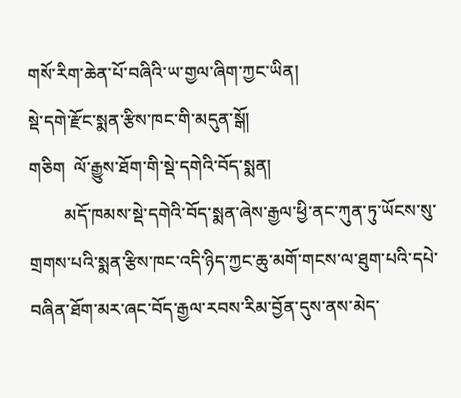གསོ་རིག་ཆེན་པོ་བཞིའི་ཡ་གྱལ་ཞིག་ཀྱང་ཡིན།
སྡེ་དགེ་རྫོང་སྨན་རྩིས་ཁང་གི་མདུན་སྒོ།
གཅིག  ལོ་རྒྱུས་ཐོག་གི་སྡེ་དགེའི་བོད་སྨན།
        མདོ་ཁམས་སྡེ་དགེའི་བོད་སྨན་ཞེས་རྒྱལ་ཕྱི་ནང་ཀུན་ཏུ་ཡོངས་སུ་གྲགས་པའི་སྨན་རྩིས་ཁང་འདི་ཉིད་ཀྱང་ཆུ་མགོ་གངས་ལ་ཐུག་པའི་དཔེ་བཞིན་ཐོག་མར་ཞང་བོད་རྒྱལ་རབས་རིམ་བྱོན་དུས་ནས་མེད་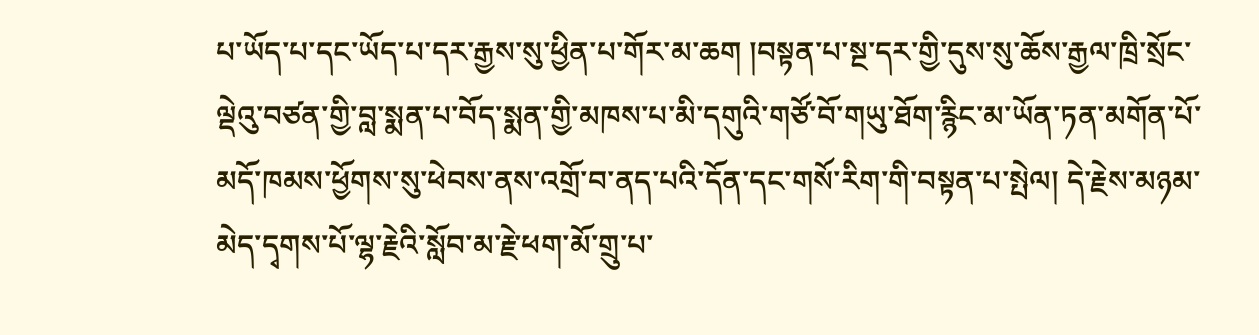པ་ཡོད་པ་དང་ཡོད་པ་དར་རྒྱས་སུ་ཕྱིན་པ་གོར་མ་ཆག །བསྟན་པ་སྔ་དར་གྱི་དུས་སུ་ཆོས་རྒྱལ་ཁྲི་སྲོང་ལྡེའུ་བཙན་གྱི་བླ་སྨན་པ་བོད་སྨན་གྱི་མཁས་པ་མི་དགུའི་གཙོ་བོ་གཡུ་ཐོག་རྙིང་མ་ཡོན་ཏན་མགོན་པོ་མདོ་ཁམས་ཕྱོགས་སུ་ཕེབས་ནས་འགྲོ་བ་ནད་པའི་དོན་དང་གསོ་རིག་གི་བསྟན་པ་སྤེལ། དེ་རྗེས་མཉམ་མེད་དྭགས་པོ་ལྷ་རྗེའི་སློབ་མ་རྗེ་ཕག་མོ་གྲུ་པ་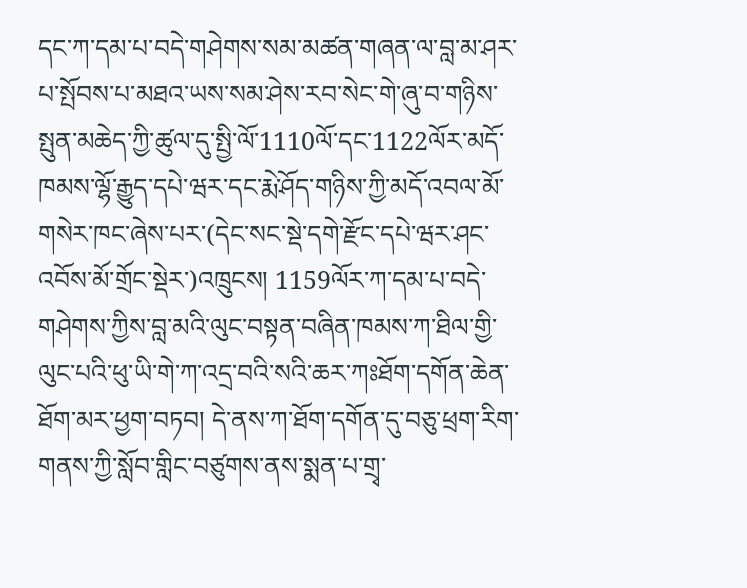དང་ཀ་དམ་པ་བདེ་གཤེགས་སམ་མཚན་གཞན་ལ་བླ་མ་ཤར་པ་སྤོབས་པ་མཐའ་ཡས་སམ་ཤེས་རབ་སེང་གེ་ཞུ་བ་གཉིས་སྤུན་མཆེད་ཀྱི་ཚུལ་དུ་སྤྱི་ལོ་1110ལོ་དང་1122ལོར་མདོ་ཁམས་ལྷོ་རྒྱུད་དཔེ་ཝར་དང་རྨེ་ཤོད་གཉིས་ཀྱི་མདོ་འབལ་མོ་གསེར་ཁང་ཞེས་པར་(དེང་སང་སྡེ་དགེ་རྫོང་དཔེ་ཝར་ཤང་འབོས་མོ་གྲོང་སྡེར་)འཁྲུངས། 1159ལོར་ཀ་དམ་པ་བདེ་གཤེགས་ཀྱིས་བླ་མའི་ལུང་བསྟན་བཞིན་ཁམས་ཀ་ཐིལ་གྱི་ལུང་པའི་ཕུ་ཡི་གེ་ཀ་འདྲ་བའི་སའི་ཆར་ཀཿཐོག་དགོན་ཆེན་ཐོག་མར་ཕྱག་བཏབ། དེ་ནས་ཀ་ཐོག་དགོན་དུ་བཅུ་ཕྲག་རིག་གནས་ཀྱི་སློབ་གླིང་བཙུགས་ནས་སྨན་པ་གྲྭ་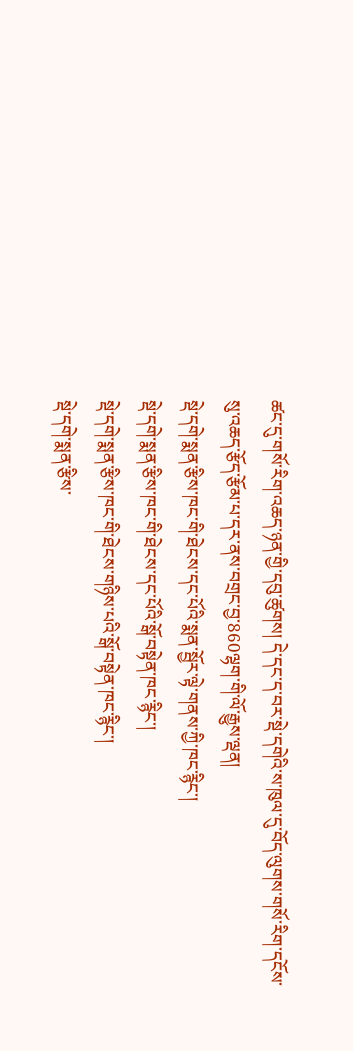ཚང་དུ་གསོ་རིག་འཆད་ཉན་གྱི་དབུ་ཚུགས། དེ་དང་ད་བར་སྡེ་དགེའི་ས་ཁུལ་དུ་བོད་ལུགས་གསོ་རིག་དངོས་སུ་འཆད་རྩོད་རྩོམ་པ་དར་ནས་བགྲང་བྱ་860ལྷག་གི་ལོ་རྒྱུས་ལྡན།
སྡེ་དགེ་སྨན་རྩིས་ཁང་གི་ཐེངས་དང་པོའི་སྨན་སྦྱོར་ལྟེ་གནས་ཀྱི་ཁང་རྙིང་།
སྡེ་དགེ་སྨན་རྩིས་ཁང་གི་ཐེངས་དང་པོའི་སྒོ་བསྟེན་ཁང་རྙིང་།
སྡེ་དགེ་སྨན་རྩིས་ཁང་གི་ཐེངས་གཉིས་པའི་སྒོ་བསྟེན་ཁང་རྙིང་།
སྡེ་དགེ་སྨན་རྩིས་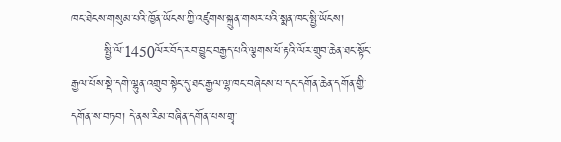ཁང་ཐེངས་གསུམ་པའི་ཁྱོན་ཡོངས་ཀྱི་འཛུགས་སྐྲུན་གསར་པའི་སྨན་ཁང་སྤྱི་ཡོངས།
        སྤྱི་ལོ་1450ལོར་བོད་རབ་བྱུང་བརྒྱད་པའི་ལྕགས་ཕོ་རྟའི་ལོར་གྲུབ་ཆེན་ཐང་སྟོང་རྒྱལ་པོས་སྡེ་དགེ་ལྷུན་འགྲུབ་སྟེང་དུ་ཐང་རྒྱལ་ལྷ་ཁང་བཞེངས་པ་དང་དགོན་ཆེན་དགོན་གྱི་དགོན་ས་བཏབ། དེ་ནས་རིམ་བཞིན་དགོན་པས་གྲྭ་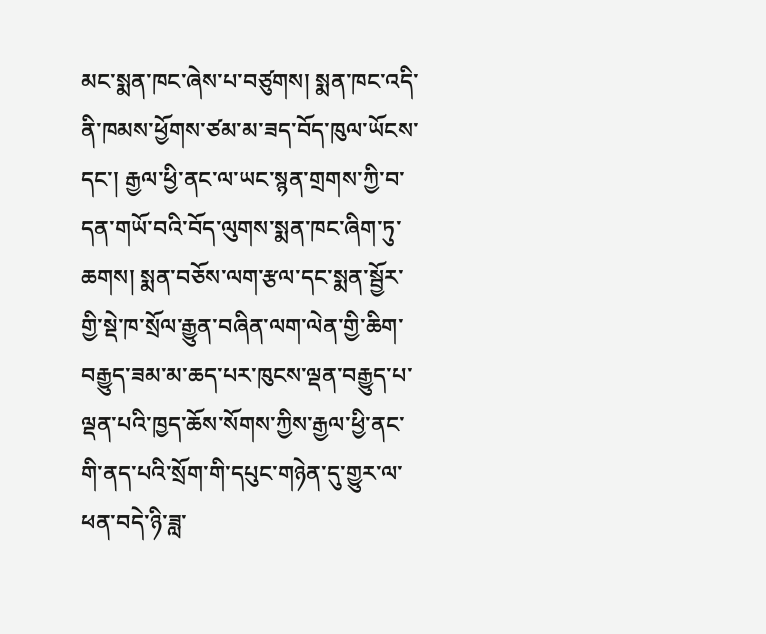མང་སྨན་ཁང་ཞེས་པ་བཙུགས། སྨན་ཁང་འདི་ནི་ཁམས་ཕྱོགས་ཙམ་མ་ཟད་བོད་ཁུལ་ཡོངས་དང་། རྒྱལ་ཕྱི་ནང་ལ་ཡང་སྙན་གྲགས་ཀྱི་བ་དན་གཡོ་བའི་བོད་ལུགས་སྨན་ཁང་ཞིག་ཏུ་ཆགས། སྨན་བཅོས་ལག་རྩལ་དང་སྨན་སྦྱོར་གྱི་སྡེ་ཁ་སྲོལ་རྒྱུན་བཞིན་ལག་ལེན་གྱི་ཆིག་བརྒྱུད་ཟམ་མ་ཆད་པར་ཁུངས་ལྡན་བརྒྱུད་པ་ལྡན་པའི་ཁྱད་ཆོས་སོགས་ཀྱིས་རྒྱལ་ཕྱི་ནང་གི་ནད་པའི་སྲོག་གི་དཔུང་གཉེན་དུ་གྱུར་ལ་ཕན་བདེ་ཉི་ཟླ་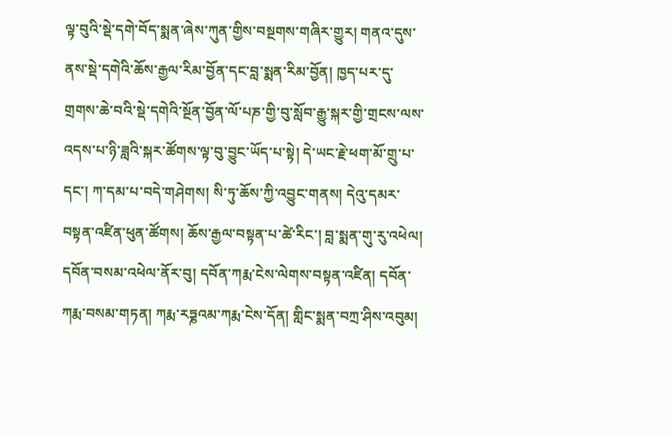ལྟ་བུའི་སྡེ་དགེ་བོད་སྨན་ཞེས་ཀུན་གྱིས་བསྔགས་གཞིར་གྱུར། གནའ་དུས་ནས་སྡེ་དགེའི་ཆོས་རྒྱལ་རིམ་བྱོན་དང་བླ་སྨན་རིམ་བྱོན། ཁྱད་པར་དུ་གྲགས་ཆེ་བའི་སྡེ་དགེའི་སྔོན་བྱོན་ལོ་པཎ་གྱི་བུ་སློབ་རྒྱུ་སྐར་གྱི་གྲངས་ལས་འདས་པ་ཉི་ཟླའི་སྐར་ཚོགས་ལྟ་བུ་བྱུང་ཡོད་པ་སྟེ། དེ་ཡང་རྗེ་ཕག་མོ་གྲུ་པ་དང་། ཀ་དམ་པ་བདེ་གཤེགས། སི་ཏུ་ཆོས་ཀྱི་འབྱུང་གནས། དེའུ་དམར་བསྟན་འཛིན་ཕུན་ཚོགས། ཆོས་རྒྱལ་བསྟན་པ་ཚེ་རིང་། བླ་སྨན་གུ་རུ་འཕེལ། དབོན་བསམ་འཕེལ་ནོར་བུ། དབོན་ཀརྨ་ངེས་ལེགས་བསྟན་འཛིན། དབོན་ཀརྨ་བསམ་གཏན། ཀརྨ་རཏྞའམ་ཀརྨ་ངེས་དོན། གླིང་སྨན་བཀྲ་ཤིས་འབུམ།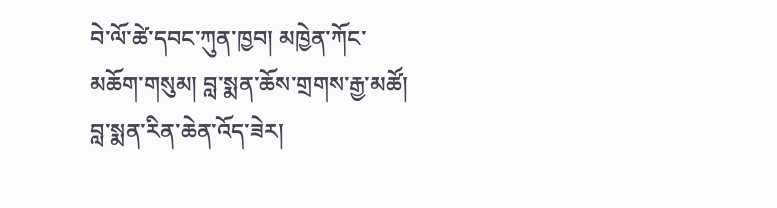བེ་ལོ་ཚེ་དབང་ཀུན་ཁྱབ། མཁྱེན་ཀོང་མཆོག་གསུམ། བླ་སྨན་ཆོས་གྲགས་རྒྱ་མཚོ། བླ་སྨན་རིན་ཆེན་འོད་ཟེར།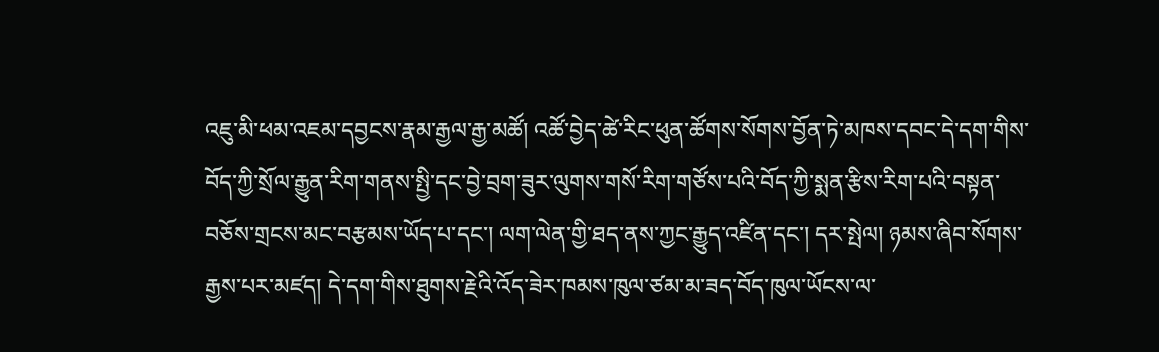འཇུ་མི་ཕམ་འཇམ་དབྱངས་རྣམ་རྒྱལ་རྒྱ་མཚོ། འཚོ་བྱེད་ཚེ་རིང་ཕུན་ཚོགས་སོགས་བྱོན་ཏེ་མཁས་དབང་དེ་དག་གིས་བོད་ཀྱི་སྲོལ་རྒྱུན་རིག་གནས་སྤྱི་དང་བྱེ་བྲག་ཟུར་ལུགས་གསོ་རིག་གཙོས་པའི་བོད་ཀྱི་སྨན་རྩིས་རིག་པའི་བསྟན་བཅོས་གྲངས་མང་བརྩམས་ཡོད་པ་དང་། ལག་ལེན་གྱི་ཐད་ནས་ཀྱང་རྒྱུད་འཛིན་དང་། དར་སྤེལ། ཉམས་ཞིབ་སོགས་རྒྱས་པར་མཛད། དེ་དག་གིས་ཐུགས་རྗེའི་འོད་ཟེར་ཁམས་ཁུལ་ཙམ་མ་ཟད་བོད་ཁུལ་ཡོངས་ལ་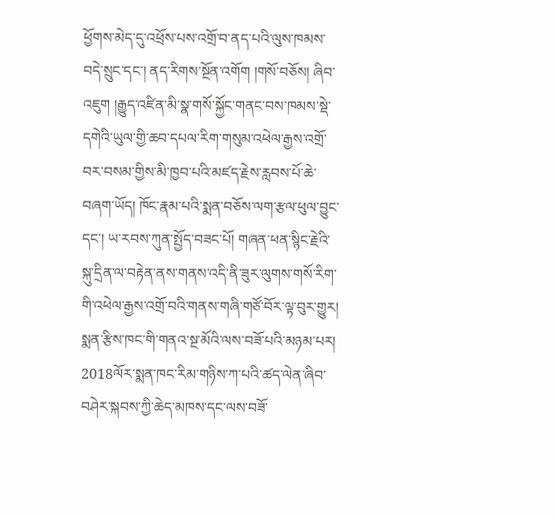ཕྱོགས་མེད་དུ་འཕྲོས་པས་འགྲོ་བ་ནད་པའི་ལུས་ཁམས་བདེ་སྲུང་དང་། ནད་རིགས་སྔོན་འགོག །གསོ་བཅོས། ཞིབ་འཇུག །རྒྱུད་འཛིན་མི་སྣ་གསོ་སྐྱོང་གནང་བས་ཁམས་སྡེ་དགེའི་ཡུལ་གྱི་ཆབ་དཔལ་རིག་གསུམ་འཕེལ་རྒྱས་འགྲོ་བར་བསམ་གྱིས་མི་ཁྱབ་པའི་མཛད་རྗེས་རླབས་པོ་ཆེ་བཞག་ཡོད། ཁོང་རྣམ་པའི་སྨན་བཅོས་ལག་རྩལ་ཕུལ་བྱུང་དང་། ཡ་རབས་ཀུན་སྤྱོད་བཟང་པོ། གཞན་ཕན་སྙིང་རྗེའི་སྐུ་དྲིན་ལ་བརྟེན་ནས་གནས་འདི་ནི་ཟུར་ལུགས་གསོ་རིག་གི་འཕེལ་རྒྱས་འགྲོ་བའི་གནས་གཞི་གཙོ་བོར་ལྟ་བུར་གྱུར།
སྨན་རྩིས་ཁང་གི་གནའ་སྔ་མོའི་ལས་བཟོ་པའི་མཉམ་པར།
2018ལོར་སྨན་ཁང་རིམ་གཉིས་ཀ་པའི་ཚད་ལེན་ཞིབ་བཤེར་སྐབས་ཀྱི་ཆེད་མཁས་དང་ལས་བཟོ་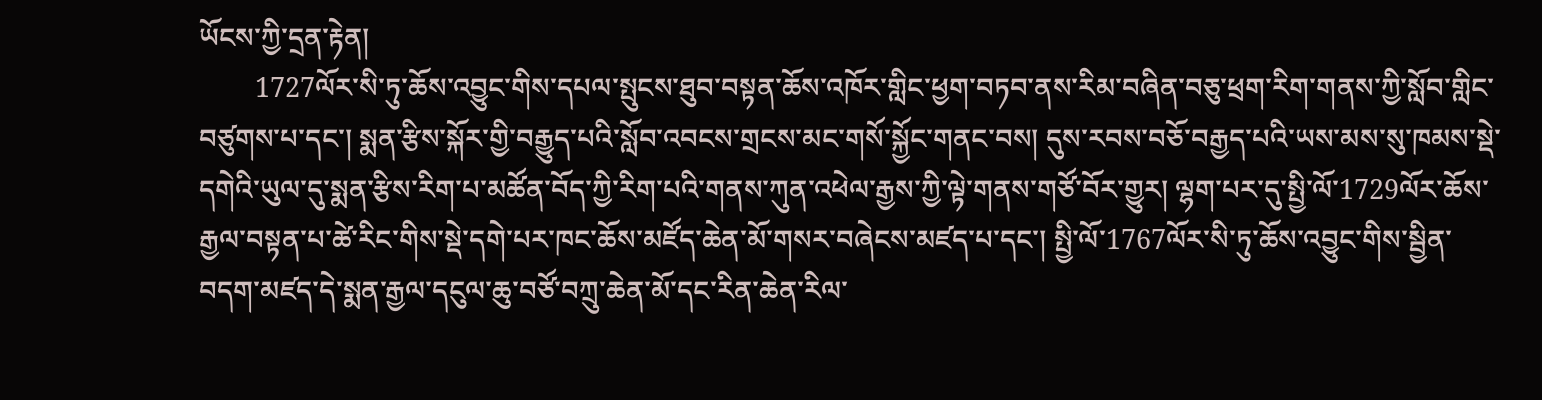ཡོངས་ཀྱི་དྲན་རྟེན།
        1727ལོར་སི་ཏུ་ཆོས་འབྱུང་གིས་དཔལ་སྤུངས་ཐུབ་བསྟན་ཆོས་འཁོར་གླིང་ཕྱག་བཏབ་ནས་རིམ་བཞིན་བཅུ་ཕྲག་རིག་གནས་ཀྱི་སློབ་གླིང་བཙུགས་པ་དང་། སྨན་རྩིས་སྐོར་གྱི་བརྒྱུད་པའི་སློབ་འབངས་གྲངས་མང་གསོ་སྐྱོང་གནང་བས། དུས་རབས་བཅོ་བརྒྱད་པའི་ཡས་མས་སུ་ཁམས་སྡེ་དགེའི་ཡུལ་དུ་སྨན་རྩིས་རིག་པ་མཚོན་བོད་ཀྱི་རིག་པའི་གནས་ཀུན་འཕེལ་རྒྱས་ཀྱི་ལྟེ་གནས་གཙོ་བོར་གྱུར། ལྷག་པར་དུ་སྤྱི་ལོ་1729ལོར་ཆོས་རྒྱལ་བསྟན་པ་ཚེ་རིང་གིས་སྡེ་དགེ་པར་ཁང་ཆོས་མཛོད་ཆེན་མོ་གསར་བཞེངས་མཛད་པ་དང་། སྤྱི་ལོ་1767ལོར་སི་ཏུ་ཆོས་འབྱུང་གིས་སྦྱིན་བདག་མཛད་དེ་སྨན་རྒྱལ་དངུལ་ཆུ་བཙོ་བཀྲུ་ཆེན་མོ་དང་རིན་ཆེན་རིལ་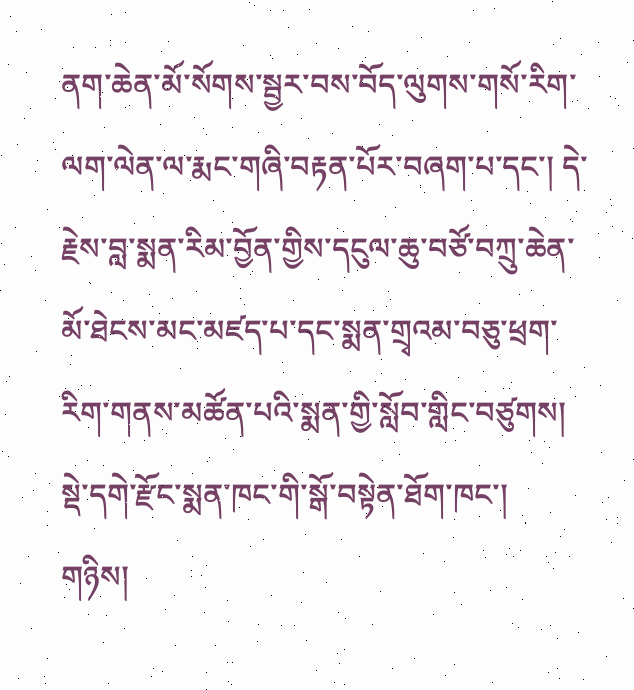ནག་ཆེན་མོ་སོགས་སྦྱར་བས་བོད་ལུགས་གསོ་རིག་ལག་ལེན་ལ་རྨང་གཞི་བརྟན་པོར་བཞག་པ་དང་། དེ་རྗེས་བླ་སྨན་རིམ་བྱོན་གྱིས་དངུལ་ཆུ་བཙོ་བཀྲུ་ཆེན་མོ་ཐེངས་མང་མཛད་པ་དང་སྨན་གྲྭའམ་བཅུ་ཕྲག་རིག་གནས་མཚོན་པའི་སྨན་གྱི་སློབ་གླིང་བཙུགས།
སྡེ་དགེ་རྫོང་སྨན་ཁང་གི་སྒོ་བསྟེན་ཐོག་ཁང་།
གཉིས།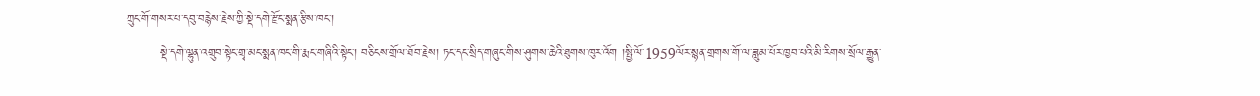ཀྲུང་གོ་གསར་པ་དབུ་བརྙེས་རྗེས་ཀྱི་སྡེ་དགེ་རྫོང་སྨན་རྩིས་ཁང་།
        སྡེ་དགེ་ལྷུན་འགྲུབ་སྟེང་གྲྭ་མང་སྨན་ཁང་གི་རྨང་གཞིའི་སྟེང་། བཅིངས་གྲོལ་ཐོབ་རྗེས། ཏང་དང་སྲིད་གཞུང་གིས་ཤུགས་ཆེའི་ཐུགས་ཁུར་འོག །སྤྱི་ལོ་1959ལོར་སྙན་གྲགས་གོ་ལ་ཟླུམ་པོར་ཁྱབ་པའི་མི་རིགས་སྲོལ་རྒྱུན་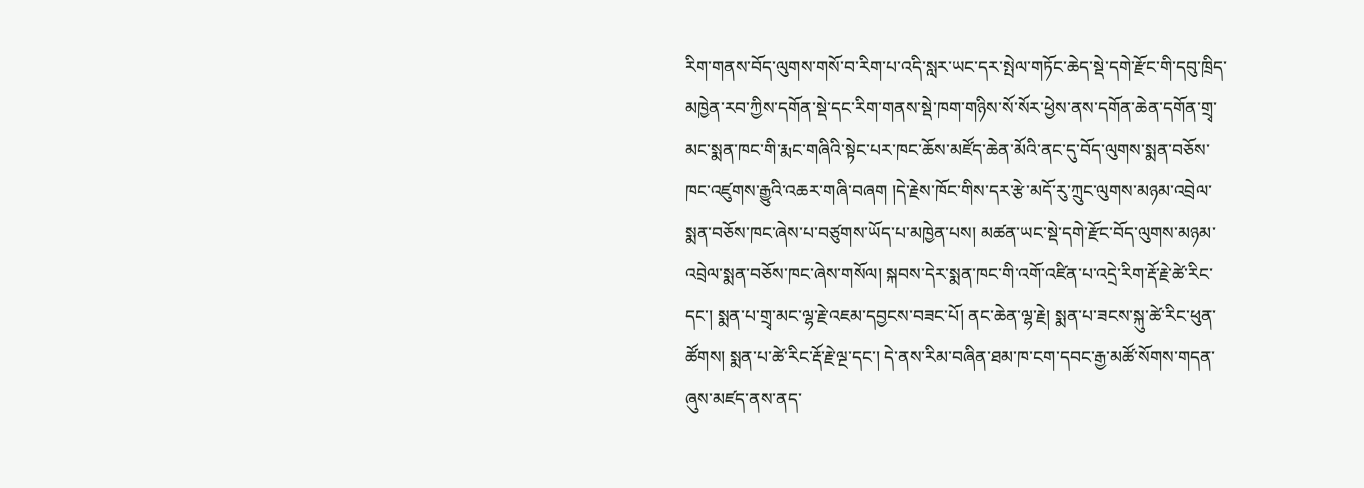རིག་གནས་བོད་ལུགས་གསོ་བ་རིག་པ་འདི་སླར་ཡང་དར་སྤེལ་གཏོང་ཆེད་སྡེ་དགེ་རྫོང་གི་དབུ་ཁྲིད་མཁྱེན་རབ་ཀྱིས་དགོན་སྡེ་དང་རིག་གནས་སྡེ་ཁག་གཉིས་སོ་སོར་ཕྱེས་ནས་དགོན་ཆེན་དགོན་གྲྭ་མང་སྨན་ཁང་གི་རྨང་གཞིའི་སྟེང་པར་ཁང་ཆོས་མཛོད་ཆེན་མོའི་ནང་དུ་བོད་ལུགས་སྨན་བཅོས་ཁང་འཛུགས་རྒྱུའི་འཆར་གཞི་བཞག །དེ་རྗེས་ཁོང་གིས་དར་རྩེ་མདོ་རུ་ཀྲུང་ལུགས་མཉམ་འབྲེལ་སྨན་བཅོས་ཁང་ཞེས་པ་བཙུགས་ཡོད་པ་མཁྱེན་པས། མཚན་ཡང་སྡེ་དགེ་རྫོང་བོད་ལུགས་མཉམ་འབྲེལ་སྨན་བཅོས་ཁང་ཞེས་གསོལ། སྐབས་དེར་སྨན་ཁང་གི་འགོ་འཛིན་པ་འདྲེ་རིག་རྡོ་རྗེ་ཚེ་རིང་དང་། སྨན་པ་གྲྭ་མང་ལྷ་རྗེ་འཇམ་དབྱངས་བཟང་པོ། ནང་ཆེན་ལྷ་རྗེ། སྨན་པ་ཟངས་སྐུ་ཚེ་རིང་ཕུན་ཚོགས། སྨན་པ་ཚེ་རིང་རྡོ་རྗེ་ལྔ་དང་། དེ་ནས་རིམ་བཞིན་ཐམ་ཁ་ངག་དབང་རྒྱ་མཚོ་སོགས་གདན་ཞུས་མཛད་ནས་ནད་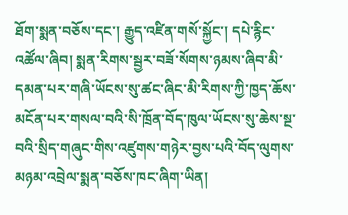ཐོག་སྨན་བཅོས་དང་། རྒྱུད་འཛིན་གསོ་སྐྱོང་། དཔེ་རྙིང་འཚོལ་ཞིབ། སྨན་རིགས་སྦྱར་བཟོ་སོགས་ཉམས་ཞིབ་མི་དམན་པར་གཞི་ཡོངས་སུ་ཚང་ཞིང་མི་རིགས་ཀྱི་ཁྱད་ཆོས་མངོན་པར་གསལ་བའི་སི་ཁྲོན་བོད་ཁུལ་ཡོངས་སུ་ཆེས་སྔ་བའི་སྲིད་གཞུང་གིས་འཛུགས་གཉེར་བྱས་པའི་བོད་ལུགས་མཉམ་འབྲེལ་སྨན་བཅོས་ཁང་ཞིག་ཡིན།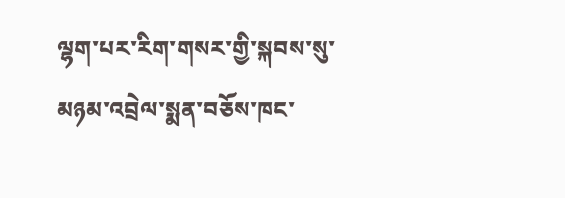ལྷག་པར་རིག་གསར་གྱི་སྐབས་སུ་མཉམ་འབྲེལ་སྨན་བཅོས་ཁང་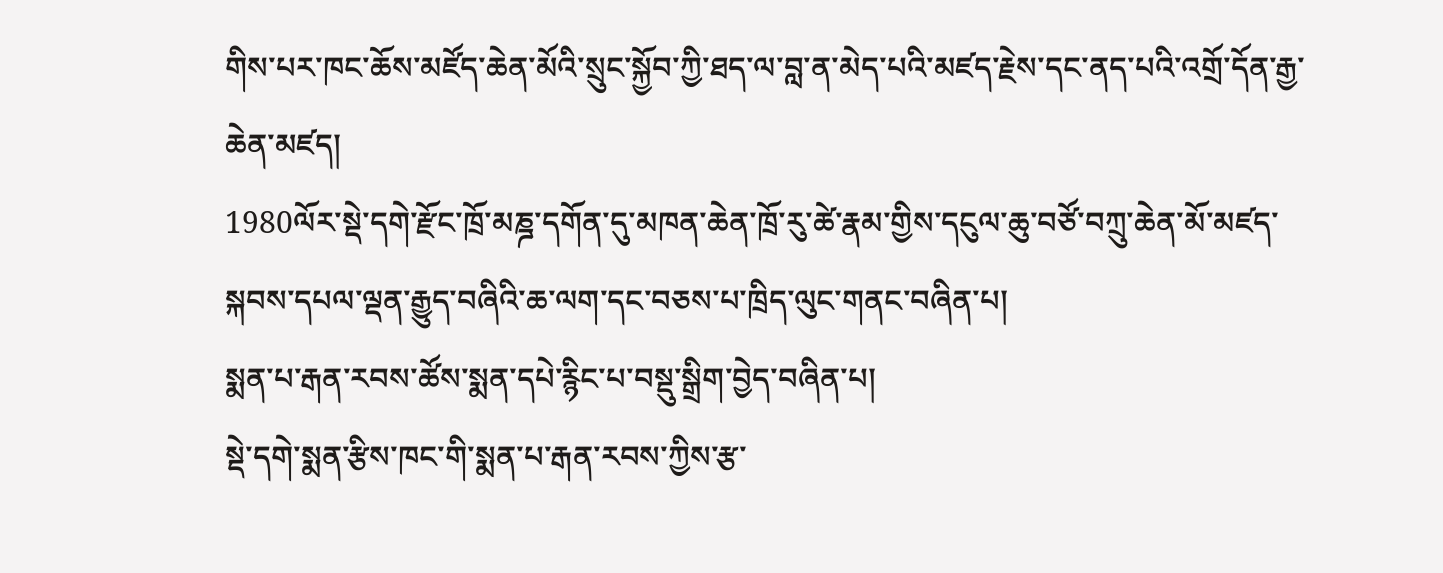གིས་པར་ཁང་ཆོས་མཛོད་ཆེན་མོའི་སྲུང་སྐྱོབ་ཀྱི་ཐད་ལ་བླ་ན་མེད་པའི་མཛད་རྗེས་དང་ནད་པའི་འགྲོ་དོན་རྒྱ་ཆེན་མཛད།
1980ལོར་སྡེ་དགེ་རྫོང་ཁྲོ་མཎྜ་དགོན་དུ་མཁན་ཆེན་ཁྲོ་རུ་ཚེ་རྣམ་གྱིས་དངུལ་ཆུ་བཙོ་བཀྲུ་ཆེན་མོ་མཛད་སྐབས་དཔལ་ལྡན་རྒྱུད་བཞིའི་ཆ་ལག་དང་བཅས་པ་ཁྲིད་ལུང་གནང་བཞིན་པ།
སྨན་པ་རྒན་རབས་ཚོས་སྨན་དཔེ་རྙིང་པ་བསྡུ་སྒྲིག་བྱེད་བཞིན་པ།
སྡེ་དགེ་སྨན་རྩིས་ཁང་གི་སྨན་པ་རྒན་རབས་ཀྱིས་རྩ་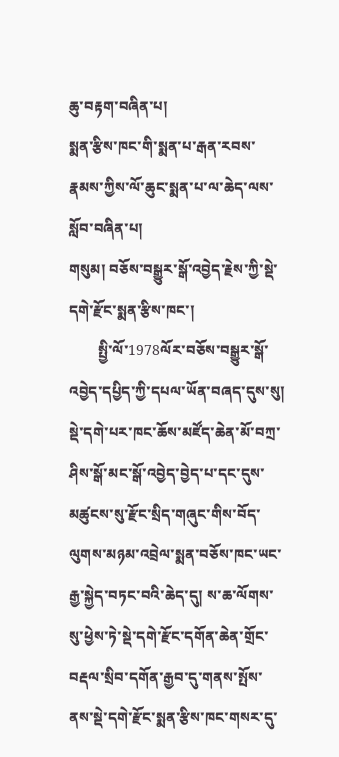ཆུ་བརྟག་བཞིན་པ།
སྨན་རྩིས་ཁང་གི་སྨན་པ་རྒན་རབས་རྣམས་ཀྱིས་ལོ་ཆུང་སྨན་པ་ལ་ཆེད་ལས་སློབ་བཞིན་པ།
གསུམ། བཅོས་བསྒྱུར་སྒོ་འབྱེད་རྗེས་ཀྱི་སྡེ་དགེ་རྫོང་སྨན་རྩིས་ཁང་།
        སྤྱི་ལོ་1978ལོར་བཅོས་བསྒྱུར་སྒོ་འབྱེད་དཔྱིད་ཀྱི་དཔལ་ཡོན་བཞད་དུས་སུ། སྡེ་དགེ་པར་ཁང་ཆོས་མཛོད་ཆེན་མོ་བཀྲ་ཤིས་སྒོ་མང་སྒོ་འབྱེད་བྱེད་པ་དང་དུས་མཚུངས་སུ་རྫོང་སྲིད་གཞུང་གིས་བོད་ལུགས་མཉམ་འབྲེལ་སྨན་བཅོས་ཁང་ཡང་རྒྱ་སྐྱེད་བཏང་བའི་ཆེད་དུ། ས་ཆ་ལོགས་སུ་ཕྱེས་ཏེ་སྡེ་དགེ་རྫོང་དགོན་ཆེན་གྲོང་བརྡལ་སྲིབ་དགོན་རྒྱབ་དུ་གནས་སྤོས་ནས་སྡེ་དགེ་རྫོང་སྨན་རྩིས་ཁང་གསར་དུ་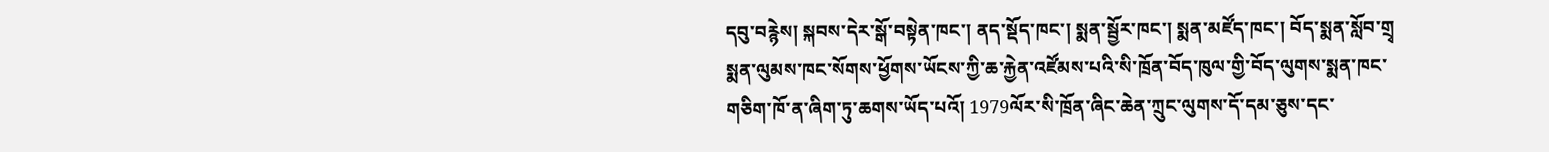དབུ་བརྙེས། སྐབས་དེར་སྒོ་བསྟེན་ཁང་། ནད་སྡོད་ཁང་། སྨན་སྦྱོར་ཁང་། སྨན་མཛོད་ཁང་། བོད་སྨན་སློབ་གྲྭ སྨན་ལུམས་ཁང་སོགས་ཕྱོགས་ཡོངས་ཀྱི་ཆ་རྐྱེན་འཛོམས་པའི་སི་ཁྲོན་བོད་ཁུལ་གྱི་བོད་ལུགས་སྨན་ཁང་གཅིག་ཁོ་ན་ཞིག་ཏུ་ཆགས་ཡོད་པའོ། 1979ལོར་སི་ཁྲོན་ཞིང་ཆེན་ཀྲུང་ལུགས་དོ་དམ་ཅུས་དང་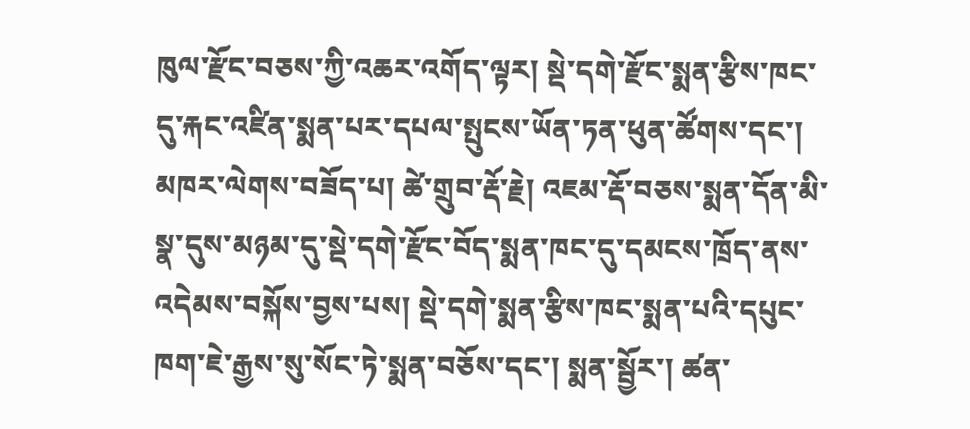ཁུལ་རྫོང་བཅས་ཀྱི་འཆར་འགོད་ལྟར། སྡེ་དགེ་རྫོང་སྨན་རྩིས་ཁང་དུ་རྐང་འཛིན་སྨན་པར་དཔལ་སྤུངས་ཡོན་ཏན་ཕུན་ཚོགས་དང་། མཁར་ལེགས་བཟོད་པ། ཚེ་གྲུབ་རྡོ་རྗེ། འཇམ་རྡོ་བཅས་སྨན་དོན་མི་སྣ་དུས་མཉམ་དུ་སྡེ་དགེ་རྫོང་བོད་སྨན་ཁང་དུ་དམངས་ཁྲོད་ནས་འདེམས་བསྐོས་བྱས་པས། སྡེ་དགེ་སྨན་རྩིས་ཁང་སྨན་པའི་དཔུང་ཁག་ཇེ་རྒྱས་སུ་སོང་ཏེ་སྨན་བཅོས་དང་། སྨན་སྦྱོར་། ཚན་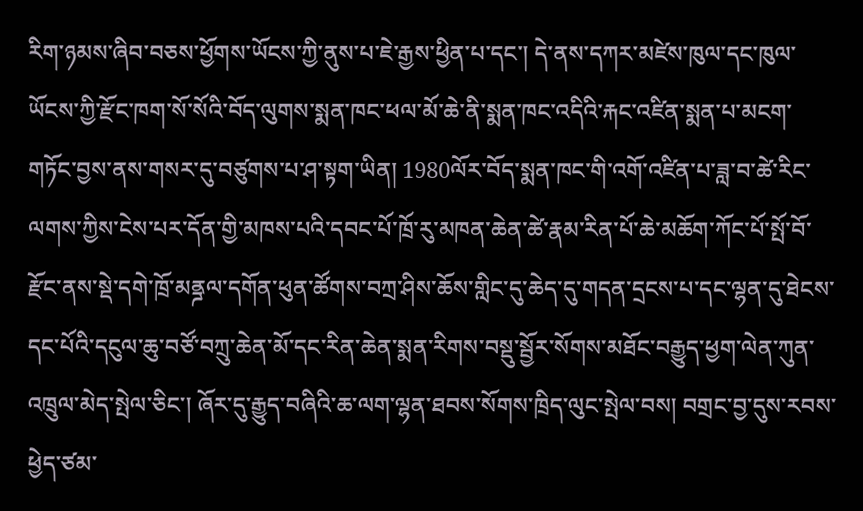རིག་ཉམས་ཞིབ་བཅས་ཕྱོགས་ཡོངས་ཀྱི་ནུས་པ་ཇེ་རྒྱས་ཕྱིན་པ་དང་། དེ་ནས་དཀར་མཛེས་ཁུལ་དང་ཁུལ་ཡོངས་ཀྱི་རྫོང་ཁག་སོ་སོའི་བོད་ལུགས་སྨན་ཁང་ཕལ་མོ་ཆེ་ནི་སྨན་ཁང་འདིའི་རྐང་འཛིན་སྨན་པ་མངག་གཏོང་བྱས་ནས་གསར་དུ་བཙུགས་པ་ཤ་སྟག་ཡིན། 1980ལོར་བོད་སྨན་ཁང་གི་འགོ་འཛིན་པ་ཟླ་བ་ཚེ་རིང་ལགས་ཀྱིས་ངེས་པར་དོན་གྱི་མཁས་པའི་དབང་པོ་ཁྲོ་རུ་མཁན་ཆེན་ཚེ་རྣམ་རིན་པོ་ཆེ་མཆོག་ཀོང་པོ་སྤོ་བོ་རྫོང་ནས་སྡེ་དགེ་ཁྲོ་མནྜལ་དགོན་ཕུན་ཚོགས་བཀྲ་ཤིས་ཆོས་གླིང་དུ་ཆེད་དུ་གདན་དྲངས་པ་དང་ལྷན་དུ་ཐེངས་དང་པོའི་དངུལ་ཆུ་བཙོ་བཀྲུ་ཆེན་མོ་དང་རིན་ཆེན་སྨན་རིགས་བསྡུ་སྦྱོར་སོགས་མཐོང་བརྒྱུད་ཕྱག་ལེན་ཀུན་འཁྲུལ་མེད་སྤེལ་ཅིང་། ཞོར་དུ་རྒྱུད་བཞིའི་ཆ་ལག་ལྷན་ཐབས་སོགས་ཁྲིད་ལུང་སྤེལ་བས། བགྲང་བྱ་དུས་རབས་ཕྱེད་ཙམ་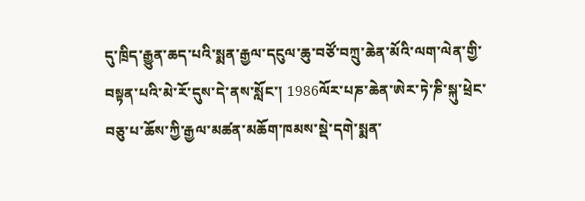དུ་ཁྲིད་རྒྱུན་ཆད་པའི་སྨན་རྒྱལ་དངུལ་ཆུ་བཙོ་བཀྲུ་ཆེན་མོའི་ལག་ལེན་གྱི་བསྟན་པའི་མེ་རོ་དུས་དེ་ནས་སློང་། 1986ལོར་པཎ་ཆེན་ཨེར་ཏེ་ཎི་སྐུ་ཕྲེང་བཅུ་པ་ཆོས་ཀྱི་རྒྱལ་མཚན་མཆོག་ཁམས་སྡེ་དགེ་སྨན་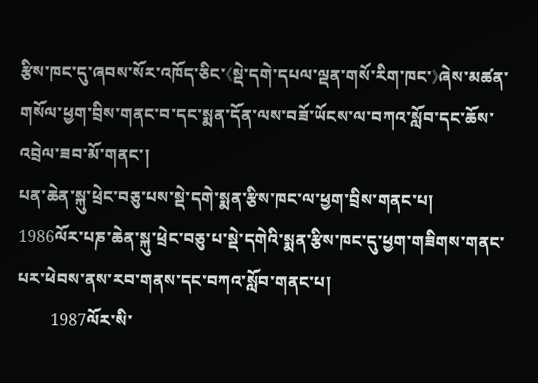རྩིས་ཁང་དུ་ཞབས་སོར་འཁོད་ཅིང་《སྡེ་དགེ་དཔལ་ལྡན་གསོ་རིག་ཁང་》ཞེས་མཚན་གསོལ་ཕྱག་བྲིས་གནང་བ་དང་སྨན་དོན་ལས་བཟོ་ཡོངས་ལ་བཀའ་སློབ་དང་ཆོས་འབྲེལ་ཟབ་མོ་གནང་།
པན་ཆེན་སྐུ་ཕྲེང་བཅུ་པས་སྡེ་དགེ་སྨན་རྩིས་ཁང་ལ་ཕྱག་བྲིས་གནང་པ།
1986ལོར་པཎ་ཆེན་སྐུ་ཕྲེང་བཅུ་པ་སྡེ་དགེའི་སྨན་རྩིས་ཁང་དུ་ཕྱག་གཟིགས་གནང་པར་ཕེབས་ནས་རབ་གནས་དང་བཀའ་སློབ་གནང་པ།
        1987ལོར་སི་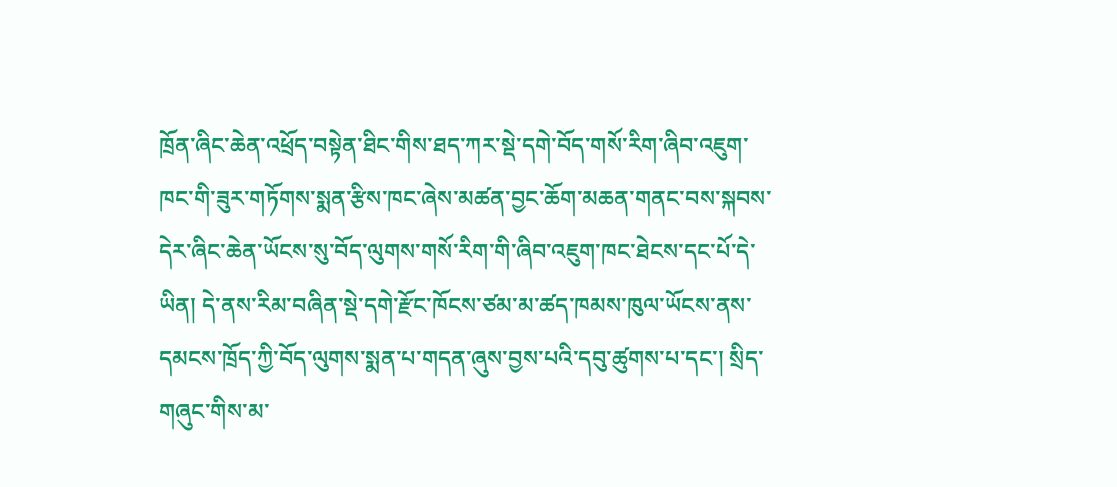ཁྲོན་ཞིང་ཆེན་འཕྲོད་བསྟེན་ཐིང་གིས་ཐད་ཀར་སྡེ་དགེ་བོད་གསོ་རིག་ཞིབ་འཇུག་ཁང་གི་ཟུར་གཏོགས་སྨན་རྩིས་ཁང་ཞེས་མཚན་བྱང་ཆོག་མཆན་གནང་བས་སྐབས་དེར་ཞིང་ཆེན་ཡོངས་སུ་བོད་ལུགས་གསོ་རིག་གི་ཞིབ་འཇུག་ཁང་ཐེངས་དང་པོ་དེ་ཡིན། དེ་ནས་རིམ་བཞིན་སྡེ་དགེ་རྫོང་ཁོངས་ཙམ་མ་ཚད་ཁམས་ཁུལ་ཡོངས་ནས་དམངས་ཁྲོད་ཀྱི་བོད་ལུགས་སྨན་པ་གདན་ཞུས་བྱས་པའི་དབུ་ཚུགས་པ་དང་། སྲིད་གཞུང་གིས་མ་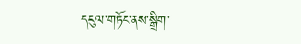དངུལ་གཏོང་ནས་སྒྲིག་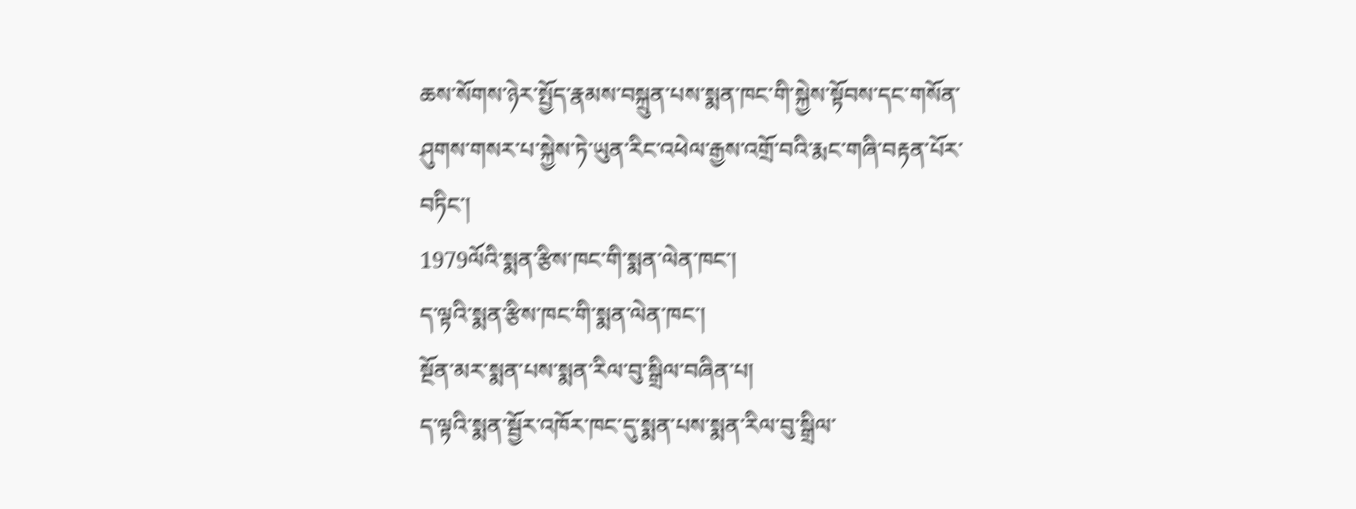ཆས་སོགས་ཉེར་སྤྱོད་རྣམས་བསྐྲུན་པས་སྨན་ཁང་གི་སྐྱེས་སྟོབས་དང་གསོན་ཤུགས་གསར་པ་སྐྱེས་ཏེ་ཡུན་རིང་འཕེལ་རྒྱས་འགྲོ་བའི་རྨང་གཞི་བརྟན་པོར་བཏིང་།
1979ལོའི་སྨན་རྩིས་ཁང་གི་སྨན་ལེན་ཁང་།
ད་ལྟའི་སྨན་རྩིས་ཁང་གི་སྨན་ལེན་ཁང་།
སྔོན་མར་སྨན་པས་སྨན་རིལ་བུ་སྒྲིལ་བཞིན་པ།
ད་ལྟའི་སྨན་སྦྱོར་འཁོར་ཁང་དུ་སྨན་པས་སྨན་རིལ་བུ་སྒྲིལ་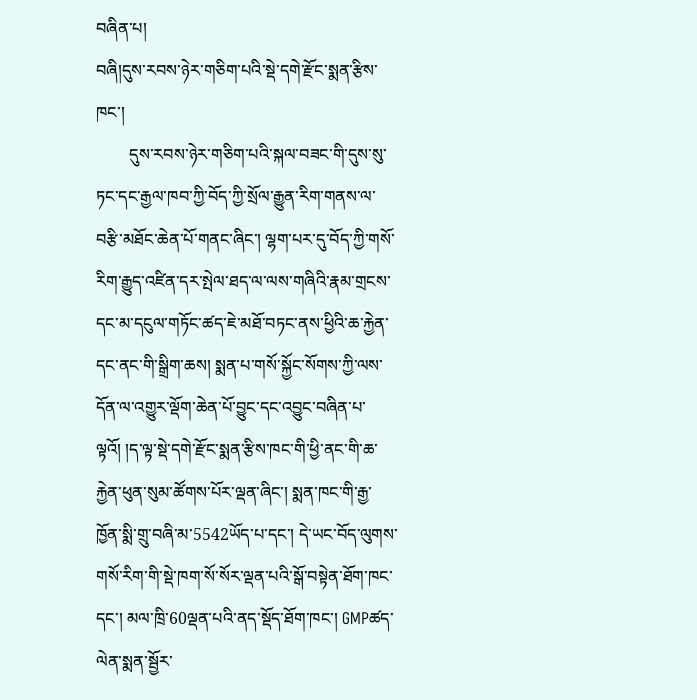བཞིན་པ།
བཞི།དུས་རབས་ཉེར་གཅིག་པའི་སྡེ་དགེ་རྫོང་སྨན་རྩིས་ཁང་།
        དུས་རབས་ཉེར་གཅིག་པའི་སྐལ་བཟང་གི་དུས་སུ་ཏང་དང་རྒྱལ་ཁབ་ཀྱི་བོད་ཀྱི་སྲོལ་རྒྱུན་རིག་གནས་ལ་བརྩི་མཐོང་ཆེན་པོ་གནང་ཞིང་། ལྷག་པར་དུ་བོད་ཀྱི་གསོ་རིག་རྒྱུད་འཛིན་དར་སྤེལ་ཐད་ལ་ལས་གཞིའི་རྣམ་གྲངས་དང་མ་དངུལ་གཏོང་ཚད་ཇེ་མཐོ་བཏང་ནས་ཕྱིའི་ཆ་རྐྱེན་དང་ནང་གི་སྒྲིག་ཆས། སྨན་པ་གསོ་སྐྱོང་སོགས་ཀྱི་ལས་དོན་ལ་འགྱུར་ལྡོག་ཆེན་པོ་བྱུང་དང་འབྱུང་བཞིན་པ་ལྟའོ། །ད་ལྟ་སྡེ་དགེ་རྫོང་སྨན་རྩིས་ཁང་གི་ཕྱི་ནང་གི་ཆ་རྐྱེན་ཕུན་སུམ་ཚོགས་པོར་ལྡན་ཞིང་། སྨན་ཁང་གི་རྒྱ་ཁྱོན་སྨི་གྲུ་བཞི་མ་5542ཡོད་པ་དང་། དེ་ཡང་བོད་ལུགས་གསོ་རིག་གི་སྡེ་ཁག་སོ་སོར་ལྡན་པའི་སྒོ་བསྟེན་ཐོག་ཁང་དང་། མལ་ཁྲི་60ལྡན་པའི་ནད་སྡོད་ཐོག་ཁང་། GMPཚད་ལེན་སྨན་སྦྱོར་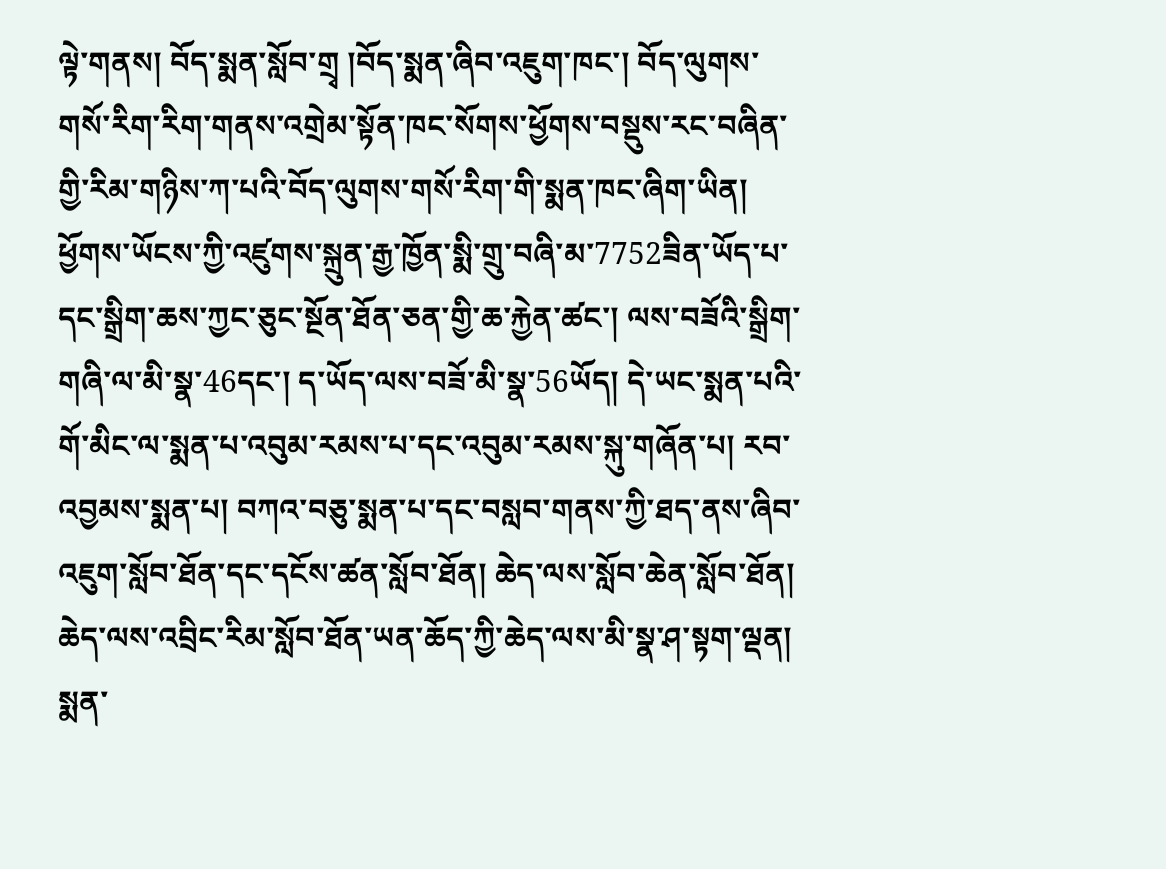ལྟེ་གནས། བོད་སྨན་སློབ་གྲྭ །བོད་སྨན་ཞིབ་འཇུག་ཁང་། བོད་ལུགས་གསོ་རིག་རིག་གནས་འགྲེམ་སྟོན་ཁང་སོགས་ཕྱོགས་བསྡུས་རང་བཞིན་གྱི་རིམ་གཉིས་ཀ་པའི་བོད་ལུགས་གསོ་རིག་གི་སྨན་ཁང་ཞིག་ཡིན། ཕྱོགས་ཡོངས་ཀྱི་འཛུགས་སྐྲུན་རྒྱ་ཁྱོན་སྨི་གྲུ་བཞི་མ་7752ཟིན་ཡོད་པ་དང་སྒྲིག་ཆས་ཀྱང་ཅུང་སྔོན་ཐོན་ཅན་གྱི་ཆ་རྐྱེན་ཚང་། ལས་བཟོའི་སྒྲིག་གཞི་ལ་མི་སྣ་46དང་། ད་ཡོད་ལས་བཟོ་མི་སྣ་56ཡོད། དེ་ཡང་སྨན་པའི་གོ་མིང་ལ་སྨན་པ་འབུམ་རམས་པ་དང་འབུམ་རམས་སྐུ་གཞོན་པ། རབ་འབྱམས་སྨན་པ། བཀའ་བཅུ་སྨན་པ་དང་བསླབ་གནས་ཀྱི་ཐད་ནས་ཞིབ་འཇུག་སློབ་ཐོན་དང་དངོས་ཚན་སློབ་ཐོན། ཆེད་ལས་སློབ་ཆེན་སློབ་ཐོན། ཆེད་ལས་འབྲིང་རིམ་སློབ་ཐོན་ཡན་ཆོད་ཀྱི་ཆེད་ལས་མི་སྣ་ཤ་སྟག་ལྡན། སྨན་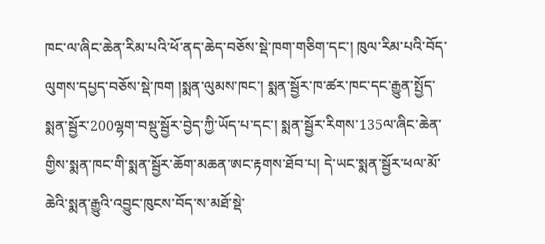ཁང་ལ་ཞིང་ཆེན་རིམ་པའི་ཕོ་ནད་ཆེད་བཅོས་སྡེ་ཁག་གཅིག་དང་། ཁུལ་རིམ་པའི་བོད་ལུགས་དཔྱད་བཅོས་སྡེ་ཁག །སྨན་ལུམས་ཁང་། སྨན་སྦྱོར་ཁ་ཚར་ཁང་དང་རྒྱུན་སྤྱོད་སྨན་སྦྱོར་200ལྷག་བསྡུ་སྦྱོར་བྱེད་ཀྱི་ཡོད་པ་དང་། སྨན་སྦྱོར་རིགས་135ལ་ཞིང་ཆེན་གྱིས་སྨན་ཁང་གི་སྨན་སྦྱོར་ཆོག་མཆན་ཨང་རྟགས་ཐོབ་པ། དེ་ཡང་སྨན་སྦྱོར་ཕལ་མོ་ཆེའི་སྨན་རྒྱུའི་འབྱུང་ཁུངས་བོད་ས་མཐོ་སྡེ་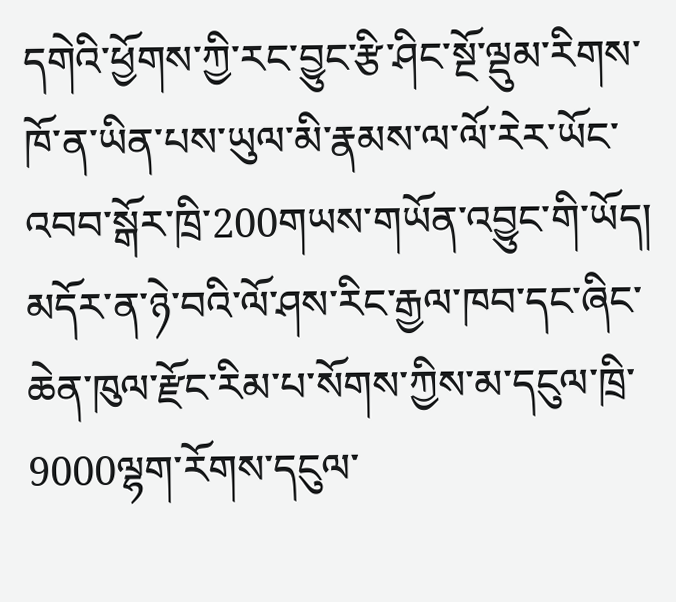དགེའི་ཕྱོགས་ཀྱི་རང་བྱུང་རྩི་ཤིང་སྔོ་ལྡུམ་རིགས་ཁོ་ན་ཡིན་པས་ཡུལ་མི་རྣམས་ལ་ལོ་རེར་ཡོང་འབབ་སྒོར་ཁྲི་200གཡས་གཡོན་འབྱུང་གི་ཡོད། མདོར་ན་ཉེ་བའི་ལོ་ཤས་རིང་རྒྱལ་ཁབ་དང་ཞིང་ཆེན་ཁུལ་རྫོང་རིམ་པ་སོགས་ཀྱིས་མ་དངུལ་ཁྲི་9000ལྷག་རོགས་དངུལ་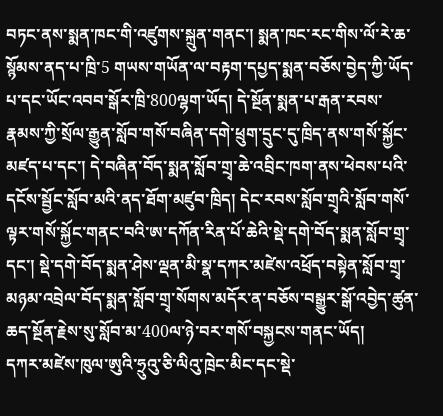བཏང་ནས་སྨན་ཁང་གི་འཛུགས་སྐྲུན་གནང་། སྨན་ཁང་རང་གིས་ལོ་རེ་ཆ་སྙོམས་ནད་པ་ཁྲི་5 གཡས་གཡོན་ལ་བརྟག་དཔྱད་སྨན་བཅོས་བྱེད་ཀྱི་ཡོད་པ་དང་ཡོང་འབབ་སྒོར་ཁྲི་800ལྷག་ཡོད། དེ་སྔོན་སྨན་པ་རྒན་རབས་རྣམས་ཀྱི་སྲོལ་རྒྱུན་སློབ་གསོ་བཞིན་དགེ་ཕྲུག་དྲུང་དུ་ཁྲིད་ནས་གསོ་སྐྱོང་མཛད་པ་དང་། དེ་བཞིན་བོད་སྨན་སློབ་གྲྭ་ཆེ་འབྲིང་ཁག་ནས་ཕེབས་པའི་དངོས་སྦྱོང་སློབ་མའི་ནད་ཐོག་མཛུབ་ཁྲིད། དེང་རབས་སློབ་གྲྭའི་སློབ་གསོ་ལྟར་གསོ་སྐྱོང་གནང་བའི་ཨ་དཀོན་རིན་པོ་ཆེའི་སྡེ་དགེ་བོད་སྨན་སློབ་གྲྭ་དང་། སྡེ་དགེ་བོད་སྨན་ཤེས་ལྡན་མི་སྣ་དཀར་མཛེས་འཕྲོད་བསྟེན་སློབ་གྲྭ་མཉམ་འབྲེལ་བོད་སྨན་སློབ་གྲྭ་སོགས་མདོར་ན་བཅོས་བསྒྱུར་སྒོ་འབྱེད་ཚུན་ཆད་སྔོན་རྗེས་སུ་སློབ་མ་400ལ་ཉེ་བར་གསོ་བསྐྱངས་གནང་ཡོད།
དཀར་མཛེས་ཁུལ་ཨུའི་ཧྲུའུ་ཅི་ལིའུ་ཁྲེང་མིང་དང་སྡེ་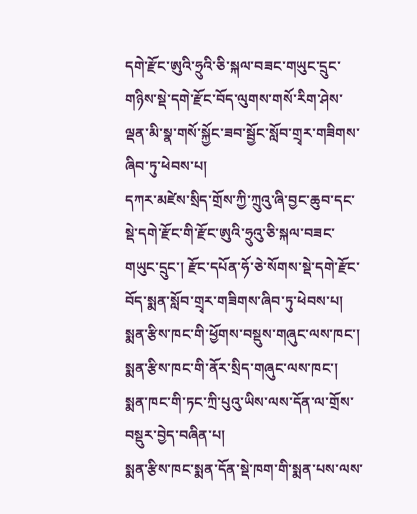དགེ་རྫོང་ཨུའི་ཧྲུའི་ཅི་སྐལ་བཟང་གཡུང་དྲུང་གཉིས་སྡེ་དགེ་རྫོང་བོད་ལུགས་གསོ་རིག་ཤེས་ལྡན་མི་སྣ་གསོ་སྐྱོང་ཟབ་སྦྱོང་སློབ་གྲྭར་གཟིགས་ཞིབ་ཏུ་ཕེབས་པ།
དཀར་མཛེས་སྲིད་གྲོས་ཀྱི་ཀྲུའུ་ཞི་བྱང་ཆུབ་དང་སྡེ་དགེ་རྫོང་གི་རྫོང་ཨུའི་ཧྲུའུ་ཅི་སྐལ་བཟང་གཡུང་དྲུང་། རྫོང་དཔོན་ཧོ་ཅེ་སོགས་སྡེ་དགེ་རྫོང་བོད་སྨན་སློབ་གྲྭར་གཟིགས་ཞིབ་ཏུ་ཕེབས་པ།
སྨན་རྩིས་ཁང་གི་ཕྱོགས་བསྡུས་གཞུང་ལས་ཁང་།
སྨན་རྩིས་ཁང་གི་ནོར་སྲིད་གཞུང་ལས་ཁང་།
སྨན་ཁང་གི་ཏང་ཀྲི་པུའུ་ཡིས་ལས་དོན་ལ་གྲོས་བསྡུར་བྱེད་བཞིན་པ།
སྨན་རྩིས་ཁང་སྨན་དོན་སྡེ་ཁག་གི་སྨན་པས་ལས་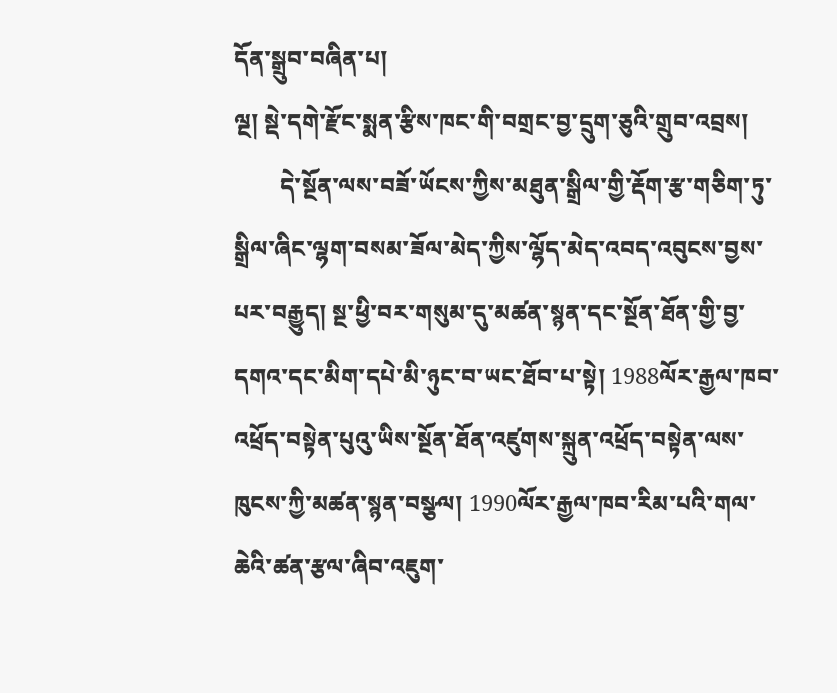དོན་སྒྲུབ་བཞིན་པ།
ལྔ། སྡེ་དགེ་རྫོང་སྨན་རྩིས་ཁང་གི་བགྲང་བྱ་དྲུག་ཅུའི་གྲུབ་འབྲས།
        དེ་སྔོན་ལས་བཟོ་ཡོངས་ཀྱིས་མཐུན་སྒྲིལ་གྱི་རྡོག་རྩ་གཅིག་ཏུ་སྒྲིལ་ཞིང་ལྷག་བསམ་ཟོལ་མེད་ཀྱིས་ལྷོད་མེད་འབད་འབུངས་བྱས་པར་བརྒྱུད། སྔ་ཕྱི་བར་གསུམ་དུ་མཚན་སྙན་དང་སྔོན་ཐོན་གྱི་བྱ་དགའ་དང་མིག་དཔེ་མི་ཉུང་བ་ཡང་ཐོབ་པ་སྟེ། 1988ལོར་རྒྱལ་ཁབ་འཕྲོད་བསྟེན་པུའུ་ཡིས་སྔོན་ཐོན་འཛུགས་སྐྲུན་འཕྲོད་བསྟེན་ལས་ཁུངས་ཀྱི་མཚན་སྙན་བསྩལ། 1990ལོར་རྒྱལ་ཁབ་རིམ་པའི་གལ་ཆེའི་ཚན་རྩལ་ཞིབ་འཇུག་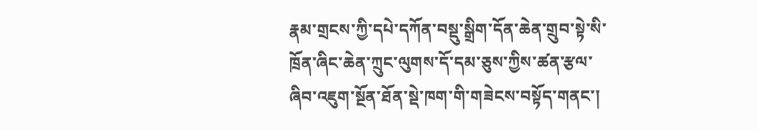རྣམ་གྲངས་ཀྱི་དཔེ་དཀོན་བསྡུ་སྒྲིག་དོན་ཆེན་གྲུབ་སྟེ་སི་ཁྲོན་ཞིང་ཆེན་ཀྲུང་ལུགས་དོ་དམ་ཅུས་ཀྱིས་ཚན་རྩལ་ཞིབ་འཇུག་སྔོན་ཐོན་སྡེ་ཁག་གི་གཟེངས་བསྟོད་གནང་།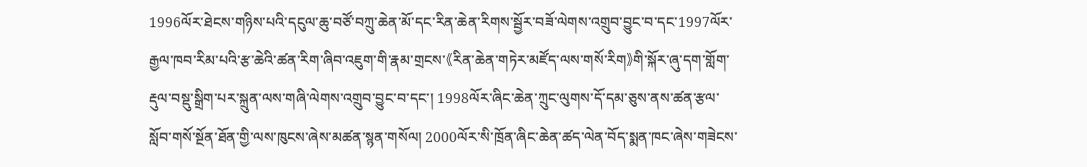1996ལོར་ཐེངས་གཉིས་པའི་དངུལ་ཆུ་བཙོ་བཀྲུ་ཆེན་མོ་དང་རིན་ཆེན་རིགས་སྦྱོར་བཟོ་ལེགས་འགྲུབ་བྱུང་བ་དང་1997ལོར་རྒྱལ་ཁབ་རིམ་པའི་རྩ་ཆེའི་ཚན་རིག་ཞིབ་འཇུག་གི་རྣམ་གྲངས་《རིན་ཆེན་གཏེར་མཛོད་ལས་གསོ་རིག》གི་སྐོར་ཞུ་དག་གློག་རྡུལ་བསྡུ་སྒྲིག་པར་སྐྲུན་ལས་གཞི་ལེགས་འགྲུབ་བྱུང་བ་དང་། 1998ལོར་ཞིང་ཆེན་ཀྲུང་ལུགས་དོ་དམ་ཅུས་ནས་ཚན་རྩལ་སློབ་གསོ་སྔོན་ཐོན་གྱི་ལས་ཁུངས་ཞེས་མཚན་སྙན་གསོལ། 2000ལོར་སི་ཁྲོན་ཞིང་ཆེན་ཚད་ལེན་བོད་སྨན་ཁང་ཞེས་གཟེངས་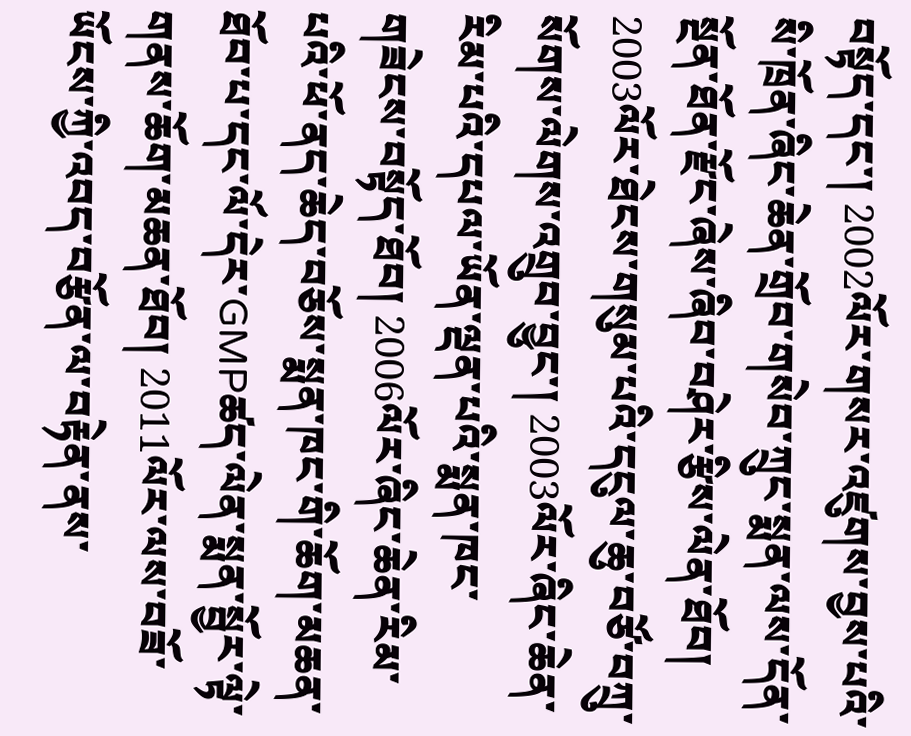བསྟོད་དང་། 2002ལོར་གསར་འཛུགས་བྱས་པའི་སི་ཁྲོན་ཞིང་ཆེན་གྲོབ་གསེབ་ཀྲུང་སྨན་ལས་དོན་སྔོན་ཐོན་རྫོང་ཞེས་ཞིབ་བཤེར་རྩིས་ལེན་ཐོབ། 2003ལོར་ཐེངས་གསུམ་པའི་དངུལ་ཆུ་བཙོ་བཀྲུ་སོགས་ལེགས་འགྲུབ་བྱུང་། 2003ལོར་ཞིང་ཆེན་རིམ་པའི་དཔལ་ཡོན་ལྡན་པའི་སྨན་ཁང་གཟེངས་བསྟོད་ཐོབ། 2006ལོར་ཞིང་ཆེན་རིམ་པའི་ཕོ་ནད་ཆེད་བཅོས་སྨན་ཁང་གི་ཆོག་མཆན་ཐོབ་པ་དང་ལོ་དེར་GMPཚད་ལེན་སྨན་སྦྱོར་ལྟེ་གནས་ཆོག་མཆན་ཐོབ། 2011ལོར་ལས་བཟོ་ཡོངས་ཀྱི་འབད་བརྩོན་ལ་བརྟེན་ནས་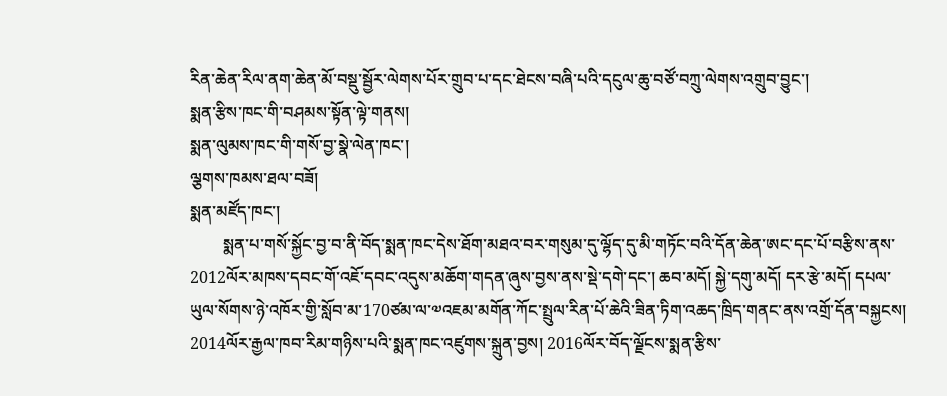རིན་ཆེན་རིལ་ནག་ཆེན་མོ་བསྡུ་སྦྱོར་ལེགས་པོར་གྲུབ་པ་དང་ཐེངས་བཞི་པའི་དངུལ་ཆུ་བཙོ་བཀྲུ་ལེགས་འགྲུབ་བྱུང་།
སྨན་རྩིས་ཁང་གི་བཤམས་སྟོན་ལྟེ་གནས།
སྨན་ལུམས་ཁང་གི་གསོ་བྱ་སྣེ་ལེན་ཁང་།
ལྕགས་ཁམས་ཐལ་བཟོ།
སྨན་མཛོད་ཁང་།
        སྨན་པ་གསོ་སྐྱོང་བྱ་བ་ནི་བོད་སྨན་ཁང་དེས་ཐོག་མཐའ་བར་གསུམ་དུ་ལྷོད་དུ་མི་གཏོང་བའི་དོན་ཆེན་ཨང་དང་པོ་བརྩིས་ནས་ 2012ལོར་མཁས་དབང་གོ་འཇོ་དབང་འདུས་མཆོག་གདན་ཞུས་བྱས་ནས་སྡེ་དགེ་དང་། ཆབ་མདོ། སྐྱེ་དགུ་མདོ། དར་རྩེ་མདོ། དཔལ་ཡུལ་སོགས་ཉེ་འཁོར་གྱི་སློབ་མ་170ཙམ་ལ་༧འཇམ་མགོན་ཀོང་སྤྲུལ་རིན་པོ་ཆེའི་ཟིན་ཏིག་འཆད་ཁྲིད་གནང་ནས་འགྲོ་དོན་བསྐྱངས། 2014ལོར་རྒྱལ་ཁབ་རིམ་གཉིས་པའི་སྨན་ཁང་འཛུགས་སྐྲུན་བྱས། 2016ལོར་བོད་ལྗོངས་སྨན་རྩིས་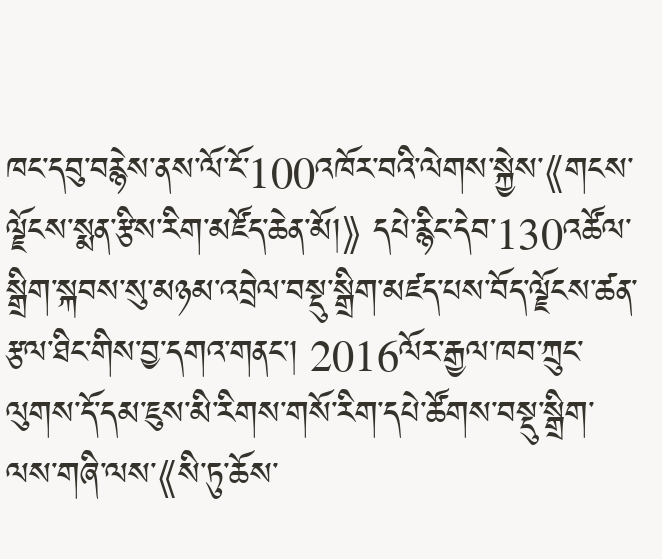ཁང་དབུ་བརྙེས་ནས་ལོ་ངོ་100འཁོར་བའི་ལེགས་སྐྱེས་《གངས་ལྗོངས་སྨན་རྩིས་རིག་མཛོད་ཆེན་མོ།》 དཔེ་རྙིང་དེབ་130འཚོལ་སྒྲིག་སྐབས་སུ་མཉམ་འབྲེལ་བསྡུ་སྒྲིག་མཛད་པས་བོད་ལྗོངས་ཚན་རྩལ་ཐིང་གིས་བྱ་དགའ་གནང་། 2016ལོར་རྒྱལ་ཁབ་ཀྲུང་ལུགས་དོ་དམ་ཇུས་མི་རིགས་གསོ་རིག་དཔེ་ཚོགས་བསྡུ་སྒྲིག་ལས་གཞི་ལས་《སི་ཏུ་ཆོས་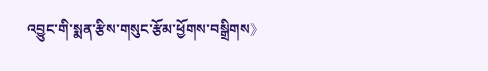འབྱུང་གི་སྨན་རྩིས་གསུང་རྩོམ་ཕྱོགས་བསྒྲིགས》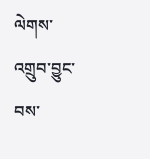ལེགས་འགྲུབ་བྱུང་བས་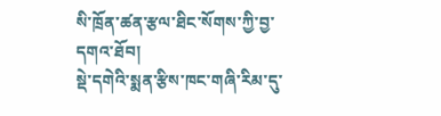སི་ཁྲོན་ཚན་རྩལ་ཐིང་སོགས་ཀྱི་བྱ་དགའ་ཐོབ།
སྡེ་དགེའི་སྨན་རྩིས་ཁང་གཞི་རིམ་དུ་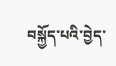བསྐྱོད་པའི་བྱེད་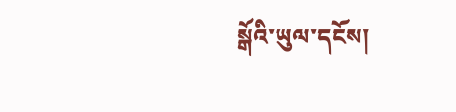སྒོའི་ཡུལ་དངོས།